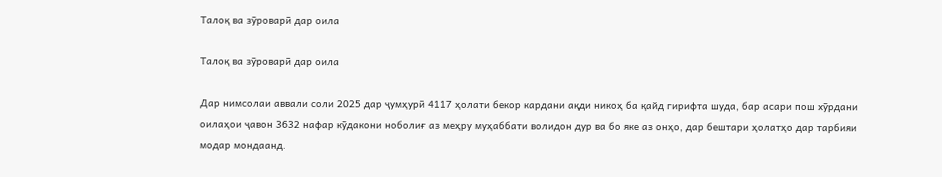Талоқ ва зӯроварӣ дар оила

Талоқ ва зӯроварӣ дар оила

Дар нимсолаи аввали соли 2025 дар ҷумҳурӣ 4117 ҳолати бекор кардани ақди никоҳ ба қайд гирифта шуда, бар асари пош хӯрдани оилаҳои ҷавон 3632 нафар кӯдакони ноболиғ аз меҳру муҳаббати волидон дур ва бо яке аз онҳо, дар бештари ҳолатҳо дар тарбияи модар мондаанд.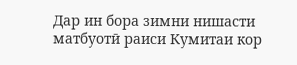Дар ин бора зимни нишасти матбуотӣ раиси Кумитаи кор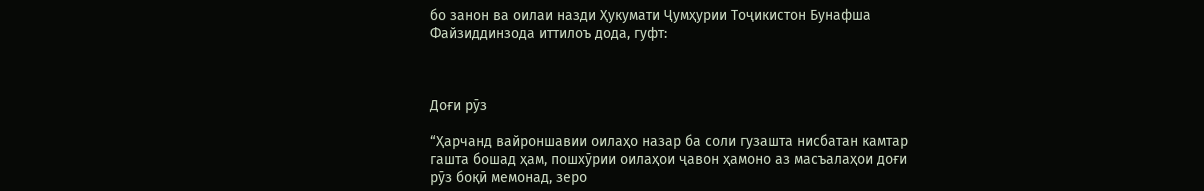бо занон ва оилаи назди Ҳукумати Ҷумҳурии Тоҷикистон Бунафша Файзиддинзода иттилоъ дода, гуфт:



Доғи рӯз

“Ҳарчанд вайроншавии оилаҳо назар ба соли гузашта нисбатан камтар гашта бошад ҳам, пошхӯрии оилаҳои ҷавон ҳамоно аз масъалаҳои доғи рӯз боқӣ мемонад, зеро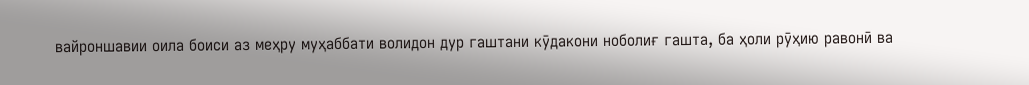вайроншавии оила боиси аз меҳру муҳаббати волидон дур гаштани кӯдакони ноболиғ гашта, ба ҳоли рӯҳию равонӣ ва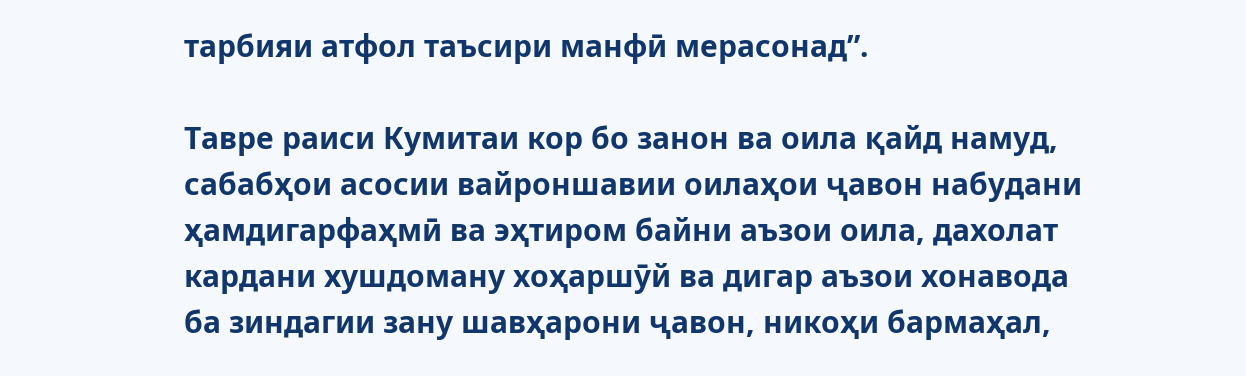тарбияи атфол таъсири манфӣ мерасонад”.

Тавре раиси Кумитаи кор бо занон ва оила қайд намуд, сабабҳои асосии вайроншавии оилаҳои ҷавон набудани ҳамдигарфаҳмӣ ва эҳтиром байни аъзои оила, дахолат кардани хушдоману хоҳаршӯй ва дигар аъзои хонавода ба зиндагии зану шавҳарони ҷавон, никоҳи бармаҳал,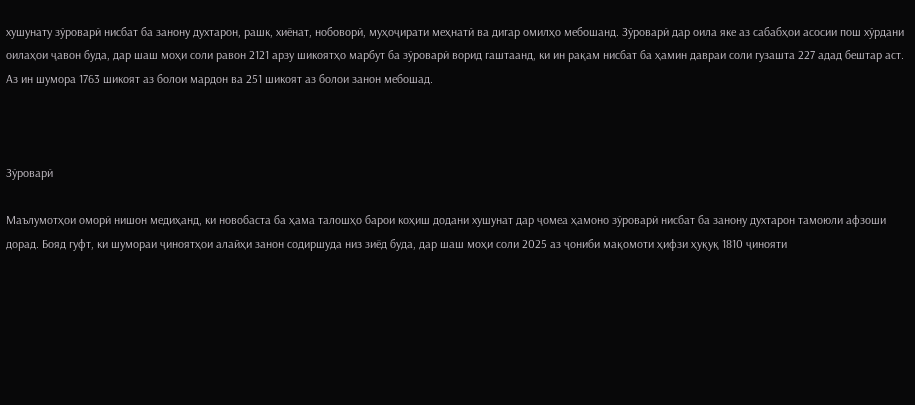хушунату зӯроварӣ нисбат ба занону духтарон, рашк, хиёнат, нобоворӣ, муҳоҷирати меҳнатӣ ва дигар омилҳо мебошанд. Зӯроварӣ дар оила яке аз сабабҳои асосии пош хӯрдани оилаҳои ҷавон буда, дар шаш моҳи соли равон 2121 арзу шикоятҳо марбут ба зӯроварӣ ворид гаштаанд, ки ин рақам нисбат ба ҳамин давраи соли гузашта 227 адад бештар аст. Аз ин шумора 1763 шикоят аз болои мардон ва 251 шикоят аз болои занон мебошад.



Зӯроварӣ

Маълумотҳои оморӣ нишон медиҳанд, ки новобаста ба ҳама талошҳо барои коҳиш додани хушунат дар ҷомеа ҳамоно зӯроварӣ нисбат ба занону духтарон тамоюли афзоши дорад. Бояд гуфт, ки шумораи ҷиноятҳои алайҳи занон содиршуда низ зиёд буда, дар шаш моҳи соли 2025 аз ҷониби мақомоти ҳифзи ҳуқуқ 1810 ҷинояти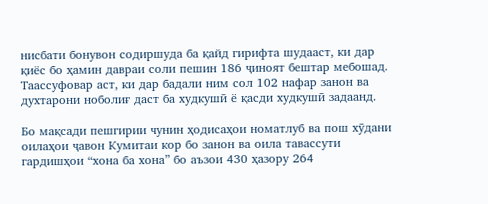нисбати бонувон содиршуда ба қайд гирифта шудааст, ки дар қиёс бо ҳамин давраи соли пешин 186 ҷиноят бештар мебошад. Таассуфовар аст, ки дар бадали ним сол 102 нафар занон ва духтарони ноболиғ даст ба худкушӣ ё қасди худкушӣ задаанд.

Бо мақсади пешгирии чунин ҳодисаҳои номатлуб ва пош хӯдани оилаҳои ҷавон Кумитаи кор бо занон ва оила тавассути гардишҳои “хона ба хона” бо аъзои 430 ҳазору 264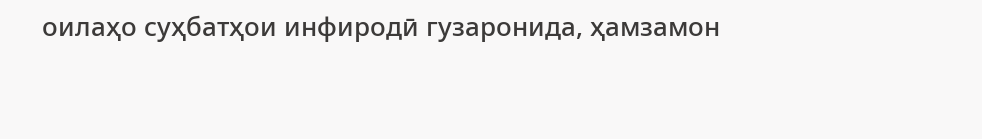оилаҳо суҳбатҳои инфиродӣ гузаронида, ҳамзамон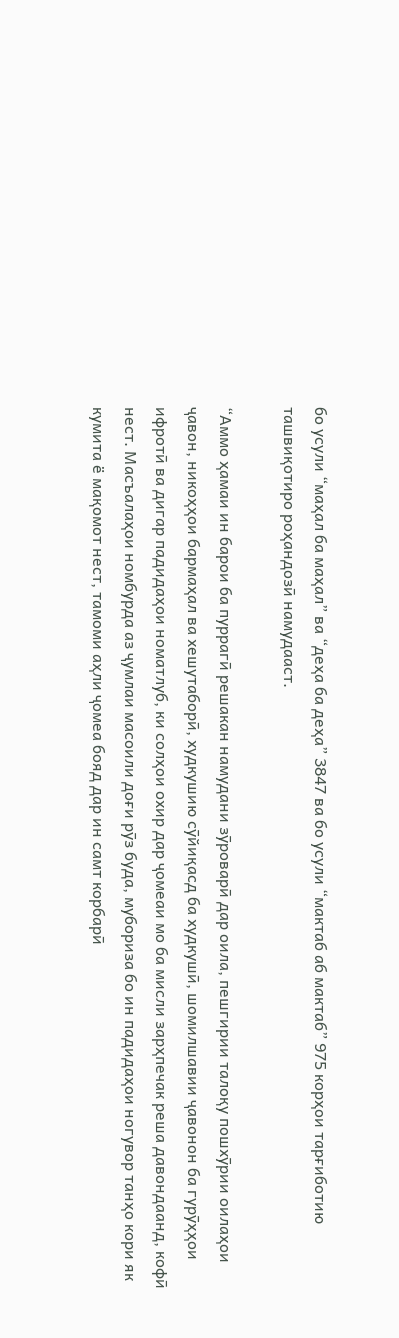бо усули “маҳал ба маҳал” ва “деҳа ба деҳа” 3847 ва бо усули “мактаб аб мактаб” 975 корҳои тарғиботию ташвиқотиро роҳандозӣ намудааст.

“Аммо ҳамаи ин барои ба пуррагӣ решакан намудани зӯроварӣ дар оила, пешгирии талоқу пошхӯрии оилаҳои ҷавон, никоҳҳои бармаҳал ва хешутаборӣ, худкушию сӯйиқасд ба худкушӣ, шомилшавии ҷавонон ба гурӯҳҳои ифротӣ ва дигар падидаҳои номатлуб, ки солҳои охир дар ҷомеаи мо ба мисли зарҳпечак реша давондаанд, кофӣ нест. Масъалаҳои номбурда аз ҷумлаи масоили доғи рӯз буда, мубориза бо ин падидаҳои ногувор танҳо кори як кумита ё мақомот нест, тамоми аҳли ҷомеа бояд дар ин самт корбарӣ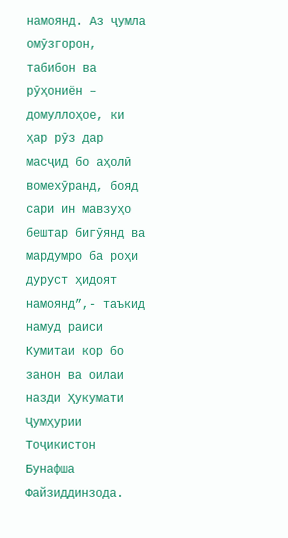намоянд. Аз ҷумла омӯзгорон, табибон ва рӯҳониён – домуллоҳое, ки ҳар рӯз дар масҷид бо аҳолӣ вомехӯранд, бояд сари ин мавзуҳо бештар бигӯянд ва мардумро ба роҳи дуруст ҳидоят намоянд”,- таъкид намуд раиси Кумитаи кор бо занон ва оилаи назди Ҳукумати Ҷумҳурии Тоҷикистон Бунафша Файзиддинзода.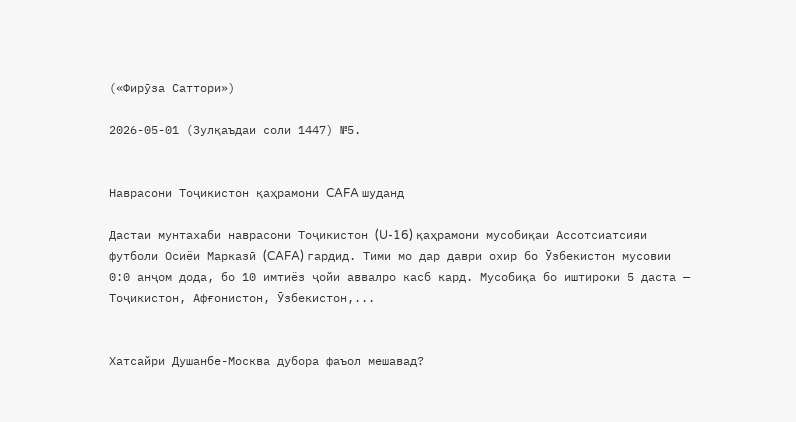(«Фирӯза Саттори»)

2026-05-01 (Зулқаъдаи соли 1447) №5.


Наврасони Тоҷикистон қаҳрамони CAFA шуданд

Дастаи мунтахаби наврасони Тоҷикистон (U-16) қаҳрамони мусобиқаи Ассотсиатсияи футболи Осиёи Марказӣ (CAFA) гардид. Тими мо дар даври охир бо Ӯзбекистон мусовии 0:0 анҷом дода, бо 10 имтиёз ҷойи аввалро касб кард. Мусобиқа бо иштироки 5 даста — Тоҷикистон, Афғонистон, Ӯзбекистон,...


Хатсайри Душанбе-Москва дубора фаъол мешавад?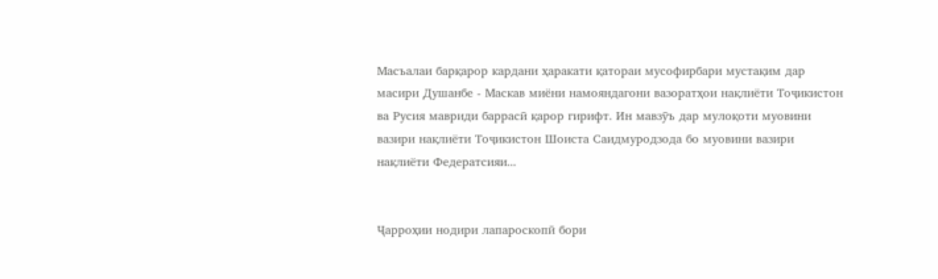Масъалаи барқарор кардани ҳаракати қатораи мусофирбари мустақим дар масири Душанбе - Маскав миёни намояндагони вазоратҳои нақлиёти Тоҷикистон ва Русия мавриди баррасӣ қарор гирифт. Ин мавзӯъ дар мулоқоти муовини вазири нақлиёти Тоҷикистон Шоиста Саидмуродзода бо муовини вазири нақлиёти Федератсияи...


Ҷарроҳии нодири лапароскопӣ бори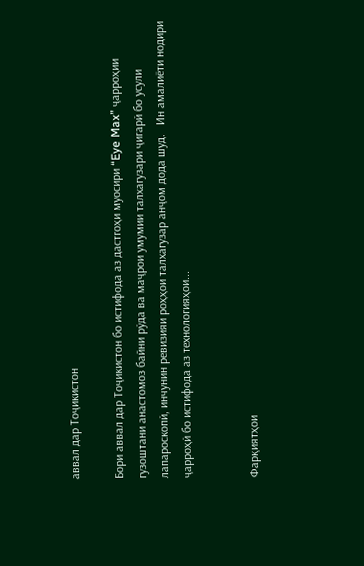аввал дар Тоҷикистон

Бори аввал дар Тоҷикистон бо истифода аз дастгоҳи муосири “Eye Max” ҷарроҳии гузоштани анастомоз байни рӯда ва маҷрои умумии талхагузари ҷигарӣ бо усули лапароскопӣ, инчунин ревизияи роҳҳои талхагузар анҷом дода шуд.   Ин амалиёти нодири ҷарроҳӣ бо истифода аз технологияҳои...


Фарқиятҳои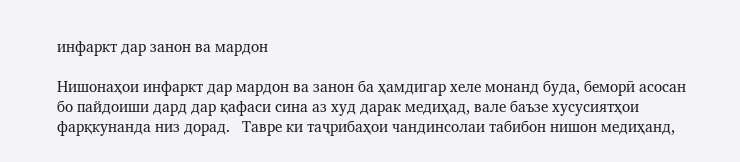инфаркт дар занон ва мардон

Нишонаҳои инфаркт дар мардон ва занон ба ҳамдигар хеле монанд буда, беморӣ асосан бо пайдоиши дард дар қафаси сина аз худ дарак медиҳад, вале баъзе хусусиятҳои фарқкунанда низ дорад.   Тавре ки таҷрибаҳои чандинсолаи табибон нишон медиҳанд,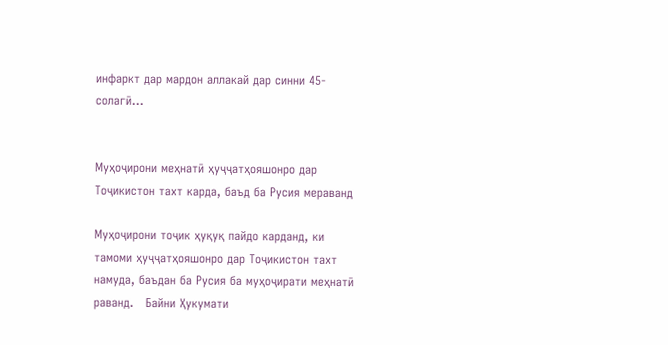инфаркт дар мардон аллакай дар синни 45-солагӣ...


Муҳоҷирони меҳнатӣ ҳуҷҷатҳояшонро дар Тоҷикистон тахт карда, баъд ба Русия мераванд

Муҳоҷирони тоҷик ҳуқуқ пайдо карданд, ки тамоми ҳуҷҷатҳояшонро дар Тоҷикистон тахт намуда, баъдан ба Русия ба муҳоҷирати меҳнатӣ раванд.   Байни Ҳукумати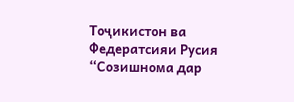Тоҷикистон ва Федератсияи Русия “Созишнома дар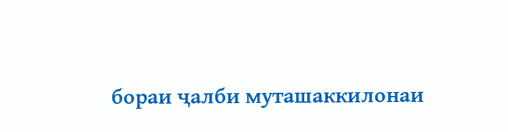бораи ҷалби муташаккилонаи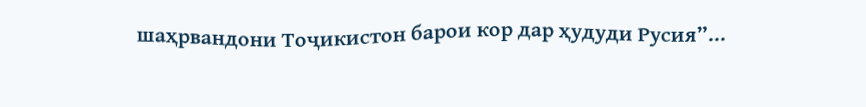шаҳрвандони Тоҷикистон барои кор дар ҳудуди Русия”...